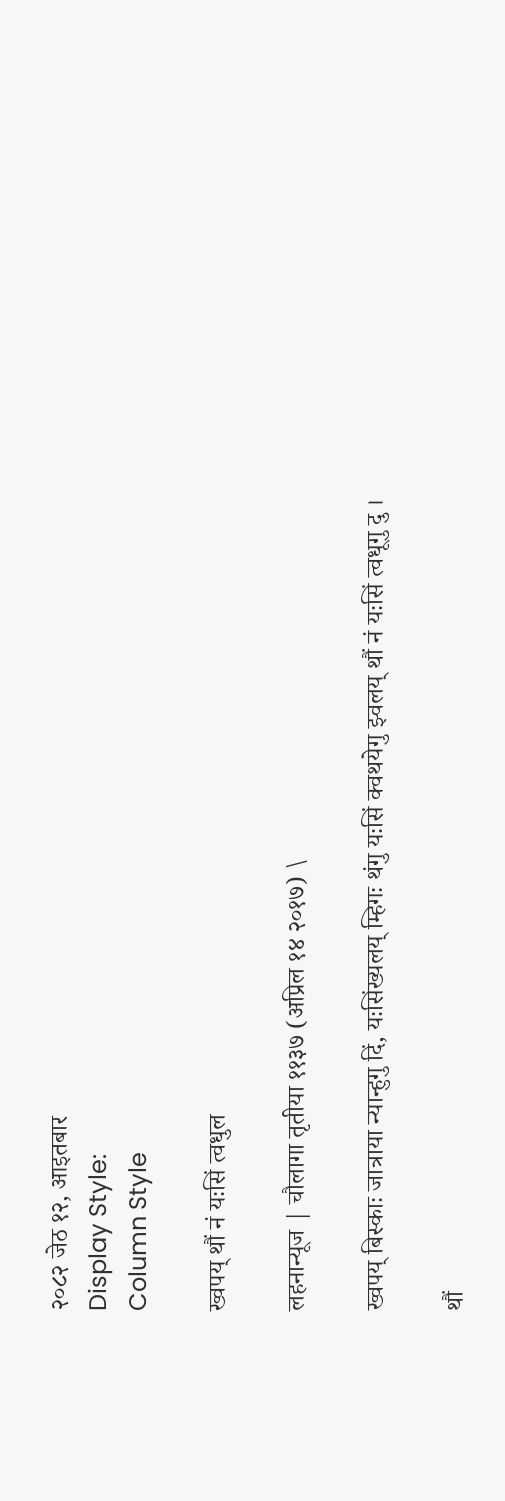२०८२ जेठ १२, आइतबार
Display Style:
Column Style

ख्वपय् थौं नं यःसिं त्वधुल

लहनान्यूज | चौलागा तृतीया ११३७ (अप्रिल १४ २०१७) \

ख्वपय् बिस्काः जात्राया न्यान्हुगु दिं, यःसिंख्यलय् म्हिगः थंगु यःसिं क्वथयेगु झ्वलय् थौं नं यःसिं त्वधूगु दु ।

थौं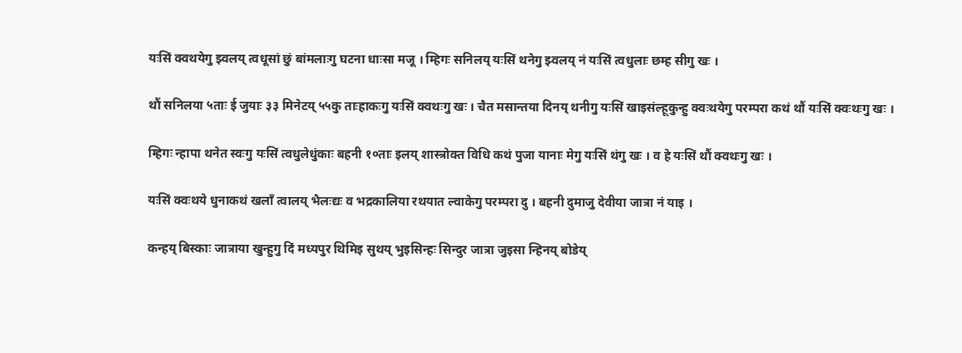यःसिं क्वथयेगु झ्वलय् त्वधूसां छुं बांमलाःगु घटना धाःसा मजू । म्हिगः सनिलय् यःसिं थनेगु झ्वलय् नं यःसिं त्वधुलाः छम्ह सीगु खः ।

थौं सनिलया ५ताः ई जुयाः ३३ मिनेटय् ५५कु ताःहाकःगु यःसिं क्वथःगु खः । चैत मसान्तया दिनय् थनीगु यःसिं खाइसंल्हूकुन्हु क्वःथयेगु परम्परा कथं थौं यःसिं क्वःथःगु खः ।

म्हिगः न्हापा थनेत स्वःगु यःसिं त्वधुलेधुंकाः बहनी १०ताः इलय् शास्त्रोक्त विधि कथं पुजा यानाः मेगु यःसिं थंगु खः । व हे यःसिं थौं क्वथःगु खः ।

यःसिं क्वःथये धुनाकथं खलाँ त्वालय् भैलःद्यः व भद्रकालिया रथयात ल्वाकेगु परम्परा दु । बहनी दुमाजु देवीया जात्रा नं याइ ।

कन्हय् बिस्काः जात्राया खुन्हुगु दिं मध्यपुर थिमिइ सुथय् भुइसिन्हः सिन्दुर जात्रा जुइसा न्हिनय् बोडेय्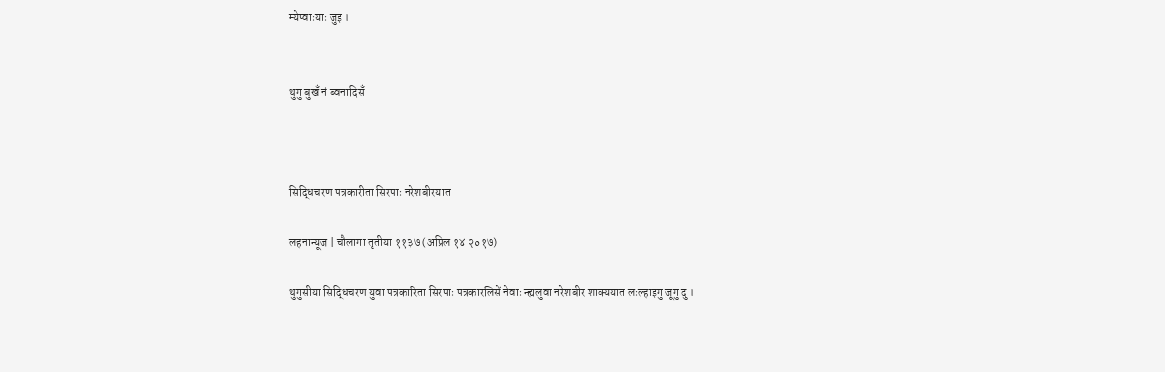म्येप्वाःयाः जुइ ।


थुगु बुखँ नं ब्वनादिसँ



सिद्धिचरण पत्रकारीता सिरपाः नरेशबीरयात

लहनान्यूज | चौलागा तृतीया ११३७ (अप्रिल १४ २०१७)

थुगुसीया सिद्धिचरण युवा पत्रकारिता सिरपाः पत्रकारलिसें नेवाः न्ह्यलुवा नरेशबीर शाक्ययात लःल्हाइगु जूगु दु ।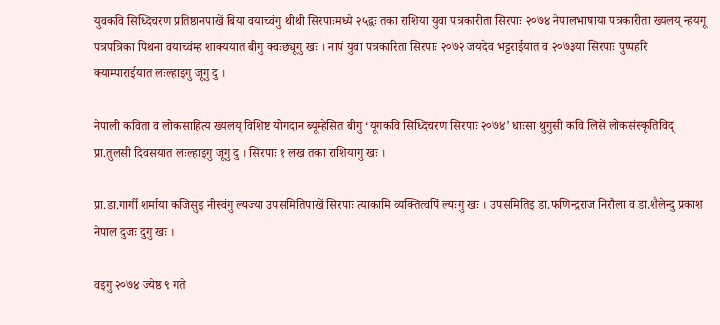युवकवि सिध्दिचरण प्रतिष्ठानपाखें बिया वयाच्वंगु थीथी सिरपाःमध्ये २५द्वः तका राशिया युवा पत्रकारीता सिरपाः २०७४ नेपालभाषाया पत्रकारीता ख्यलय् न्हयगू पत्रपत्रिका पिथना वयाच्वंम्ह शाक्ययात बीगु क्वःछ्यूगु खः । नापं युवा पत्रकारिता सिरपाः २०७२ जयदेव भट्टराईयात व २०७३या सिरपाः पुष्पहरि क्याम्पाराईयात लःल्हाइगु जूगु दु ।

नेपाली कविता व लोकसाहित्य ख्यलय् विशिष्ट योगदान ब्यूम्हेसित बीगु ‘यूगकवि सिध्दिचरण सिरपाः २०७४’ धाःसा थुगुसी कवि लिसें लोकसंस्कृतिविद् प्रा.तुलसी दिवसयात लःल्हाइगु जूगु दु । सिरपाः १ लख तका राशियागु खः ।

प्रा.डा.गार्गी शर्माया कजिसुइ नीस्वंगु ल्यज्या उपसमितिपाखें सिरपाः त्याकामि व्यक्तित्वपिं ल्यःगु खः । उपसमितिइ डा.फणिन्द्रराज निरौला व डा.शैलेन्दु प्रकाश नेपाल दुजः दुगु खः ।

वइगु २०७४ ज्येष्ठ ९ गते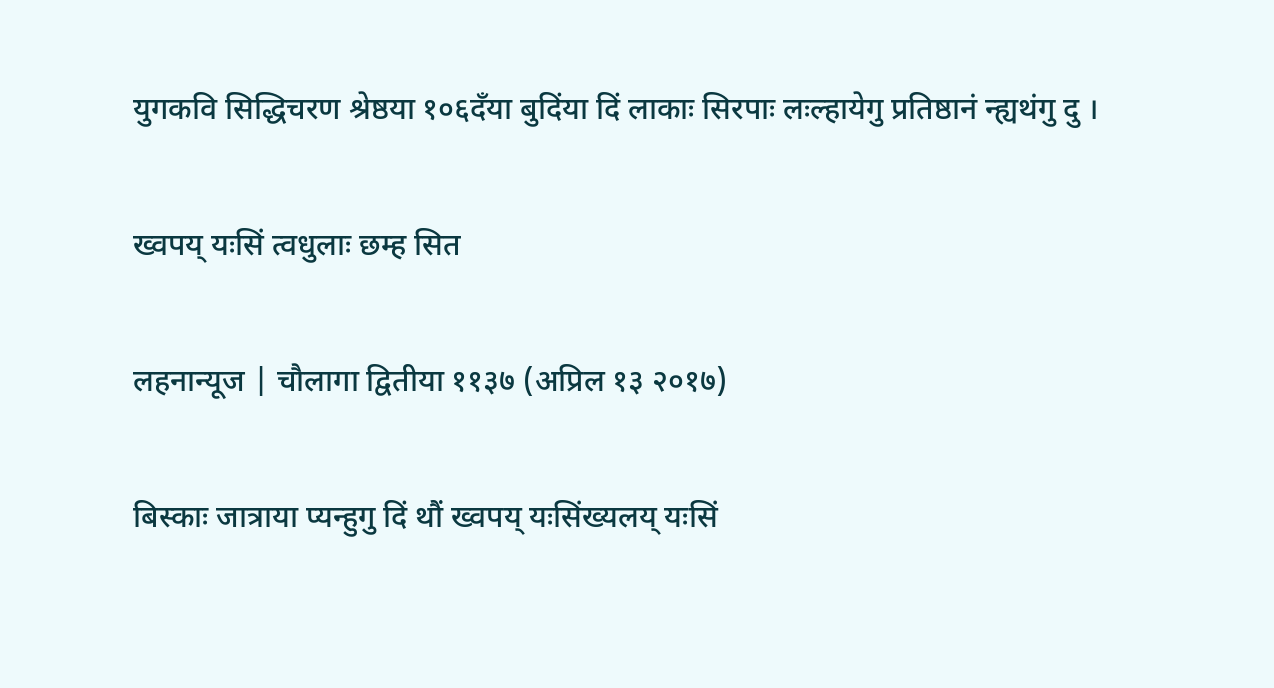युगकवि सिद्धिचरण श्रेष्ठया १०६दँया बुदिंया दिं लाकाः सिरपाः लःल्हायेगु प्रतिष्ठानं न्ह्यथंगु दु ।

ख्वपय् यःसिं त्वधुलाः छम्ह सित

लहनान्यूज | चौलागा द्वितीया ११३७ (अप्रिल १३ २०१७)

बिस्काः जात्राया प्यन्हुगु दिं थौं ख्वपय् यःसिंख्यलय् यःसिं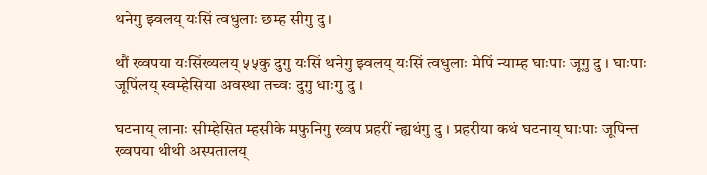थनेगु झ्वलय् यःसिं त्वधुलाः छम्ह सीगु दु ।

थौं ख्वपया यःसिंख्यलय् ५५कु दुगु यःसिं थनेगु झ्वलय् यःसिं त्वधुलाः मेपिं न्याम्ह घाःपाः जूगु दु । घाःपाः जूपिंलय् स्वम्हेसिया अवस्था तच्वः दुगु धाःगु दु ।

घटनाय् लानाः सीम्हेसित म्हसीके मफुनिगु ख्वप प्रहरीं न्ह्यथंगु दु । प्रहरीया कथं घटनाय् घाःपाः जूपिन्त ख्वपया थीथी अस्पतालय्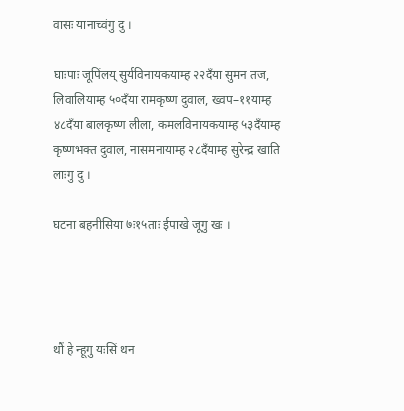वासः यानाच्वंगु दु ।

घाःपाः जूपिंलय् सुर्यविनायकयाम्ह २२दँया सुमन तज, लिवालियाम्ह ५०दँया रामकृष्ण दुवाल, ख्वप–११याम्ह ४८दँया बालकृष्ण लीला, कमलविनायकयाम्ह ५३दँयाम्ह कृष्णभक्त दुवाल, नासमनायाम्ह २८दँयाम्ह सुरेन्द्र खाति लाःगु दु ।

घटना बहनीसिया ७ः१५ताः ईपाखे जूगु खः ।




थौं हे न्हूगु यःसिं थन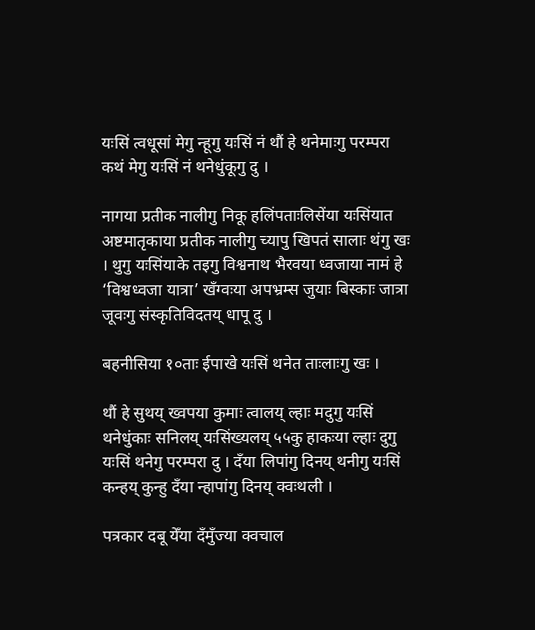यःसिं त्वधूसां मेगु न्हूगु यःसिं नं थौं हे थनेमाःगु परम्परा कथं मेगु यःसिं नं थनेधुंकूगु दु ।

नागया प्रतीक नालीगु निकू हलिंपताःलिसेंया यःसिंयात अष्टमातृकाया प्रतीक नालीगु च्यापु खिपतं सालाः थंगु खः । थुगु यःसिंयाके तइगु विश्वनाथ भैरवया ध्वजाया नामं हे ‘विश्वध्वजा यात्रा’ खँग्वःया अपभ्रम्स जुयाः बिस्काः जात्रा जूवःगु संस्कृतिविदतय् धापू दु ।

बहनीसिया १०ताः ईपाखे यःसिं थनेत ताःलाःगु खः ।

थौं हे सुथय् ख्वपया कुमाः त्वालय् ल्हाः मदुगु यःसिं थनेधुंकाः सनिलय् यःसिंख्यलय् ५५कु हाकःया ल्हाः दुगु यःसिं थनेगु परम्परा दु । दँया लिपांगु दिनय् थनीगु यःसिं कन्हय् कुन्हु दँया न्हापांगु दिनय् क्वःथली ।

पत्रकार दबू येँया दँमुँज्या क्वचाल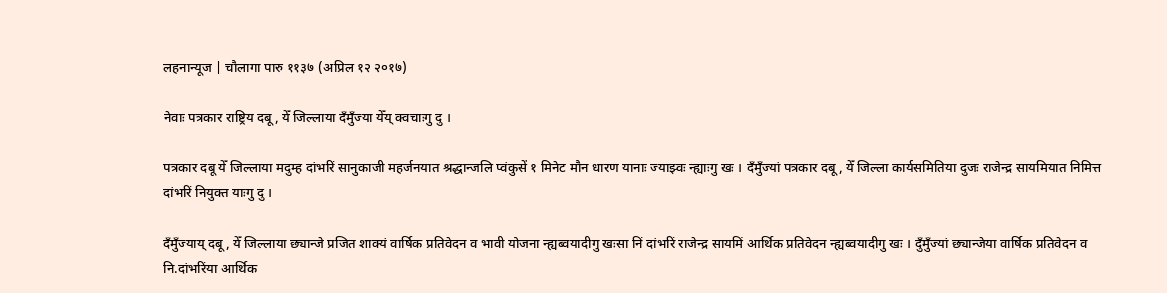लहनान्यूज | चौलागा पारु ११३७ (अप्रिल १२ २०१७)

नेवाः पत्रकार राष्ट्रिय दबू, येँ जिल्लाया दँमुँज्या येँय् क्वचाःगु दु ।

पत्रकार दबू येँ जिल्लाया मदुम्ह दांभरिं सानुकाजी महर्जनयात श्रद्धान्जलि प्वंकुसें १ मिनेट मौन धारण यानाः ज्याझ्वः न्ह्याःगु खः । दँमुँज्यां पत्रकार दबू, येँ जिल्ला कार्यसमितिया दुजः राजेन्द्र सायमियात निमित्त दांभरिं नियुक्त याःगु दु ।

दँमुँज्याय् दबू, येँ जिल्लाया छ्यान्जे प्रजित शाक्यं वार्षिक प्रतिवेदन व भावी योजना न्ह्यब्वयादीगु खःसा निं दांभरिं राजेन्द्र सायमिं आर्थिक प्रतिवेदन न्ह्यब्वयादीगु खः । दुँमुँज्यां छ्यान्जेया वार्षिक प्रतिवेदन व नि.दांभरिंया आर्थिक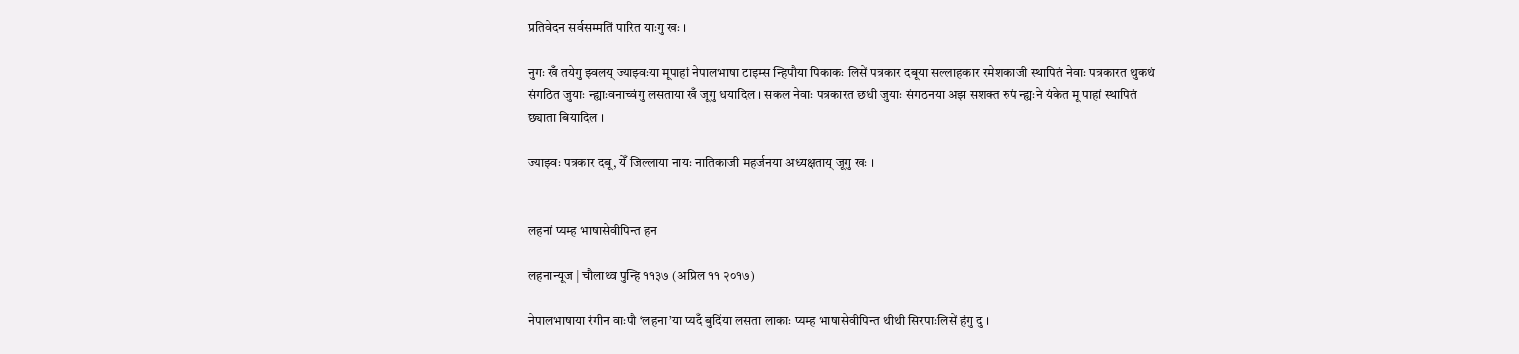प्रतिवेदन सर्वसम्मतिं पारित याःगु खः ।

नुगः खँ तयेगु झ्वलय् ज्याझ्वःया मूपाहां नेपालभाषा टाइम्स न्हिपौया पिकाकः लिसें पत्रकार दबूया सल्लाहकार रमेशकाजी स्थापितं नेवाः पत्रकारत थुकथं संगठित जुयाः न्ह्याःवनाच्वंगु लसताया खँ जूगु धयादिल । सकल नेवाः पत्रकारत छधी जुयाः संगठनया अझ सशक्त रुपं न्ह्यःने यंकेत मू पाहां स्थापितं छ्याता बियादिल ।

ज्याझ्वः पत्रकार दबू, येँ जिल्लाया नायः नातिकाजी महर्जनया अध्यक्षताय् जूगु खः ।


लहनां प्यम्ह भाषासेवीपिन्त हन

लहनान्यूज | चौलाथ्व पुन्हि ११३७ (अप्रिल ११ २०१७)

नेपालभाषाया रंगीन वाःपौ ‘लहना’या प्यदँ बुदिंया लसता लाकाः प्यम्ह भाषासेवीपिन्त थीथी सिरपाःलिसें हंगु दु ।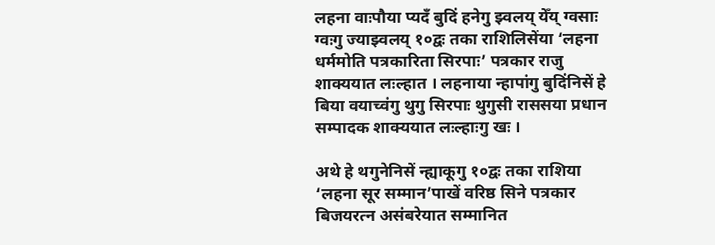लहना वाःपौया प्यदँ बुदिं हनेगु झ्वलय् येँय् ग्वसाः ग्वःगु ज्याझ्वलय् १०द्वः तका राशिलिसेंया ‘लहना धर्ममोति पत्रकारिता सिरपाः’ पत्रकार राजु शाक्ययात लःल्हात । लहनाया न्हापांगु बुदिंनिसें हे बिया वयाच्वंगु थुगु सिरपाः थुगुसी राससया प्रधान सम्पादक शाक्ययात लःल्हाःगु खः ।

अथे हे थगुनेनिसें न्ह्याकूगु १०द्वः तका राशिया ‘लहना सूर सम्मान’पाखें वरिष्ठ सिने पत्रकार बिजयरत्न असंबरेयात सम्मानित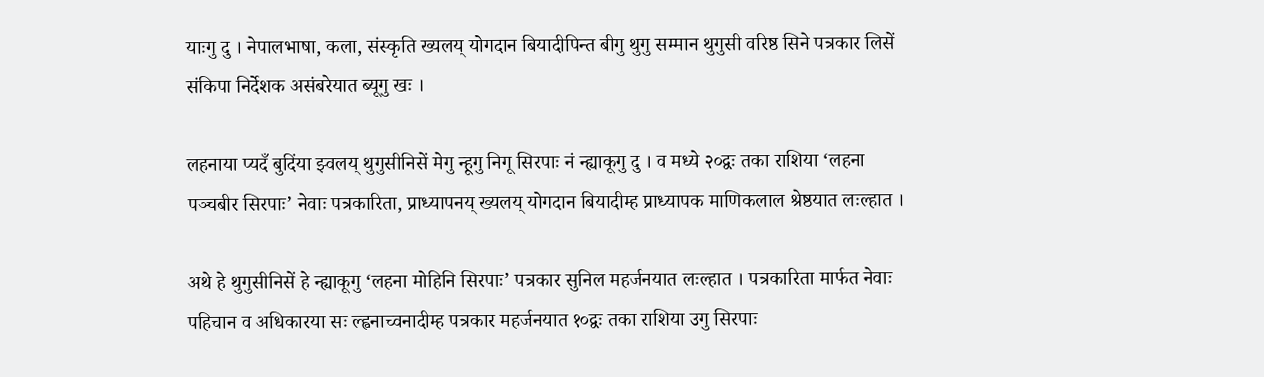याःगु दु । नेपालभाषा, कला, संस्कृति ख्यलय् योगदान बियादीपिन्त बीगु थुगु सम्मान थुगुसी वरिष्ठ सिने पत्रकार लिसें संकिपा निर्देशक असंबरेयात ब्यूगु खः ।

लहनाया प्यदँ बुदिंया झ्वलय् थुगुसीनिसें मेगु न्हूगु निगू सिरपाः नं न्ह्याकूगु दु । व मध्ये २०द्वः तका राशिया ‘लहना पञ्चबीर सिरपाः’ नेवाः पत्रकारिता, प्राध्यापनय् ख्यलय् योगदान बियादीम्ह प्राध्यापक माणिकलाल श्रेष्ठयात लःल्हात ।

अथे हे थुगुसीनिसें हे न्ह्याकूगु ‘लहना मोहिनि सिरपाः’ पत्रकार सुनिल महर्जनयात लःल्हात । पत्रकारिता मार्फत नेवाः पहिचान व अधिकारया सः ल्ह्वनाच्वनादीम्ह पत्रकार महर्जनयात १०द्वः तका राशिया उगु सिरपाः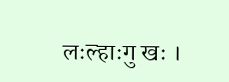लःल्हाःगु खः ।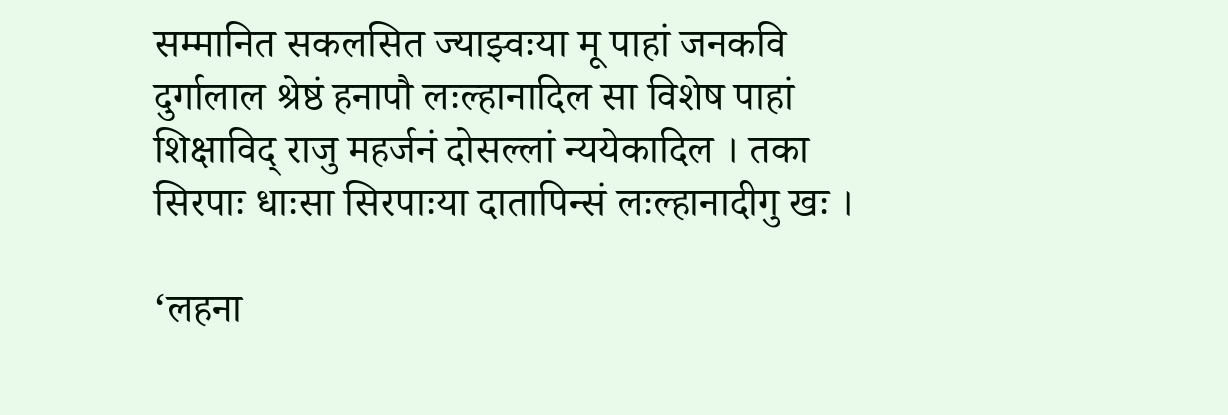सम्मानित सकलसित ज्याझ्वःया मू पाहां जनकवि दुर्गालाल श्रेष्ठं हनापौ लःल्हानादिल सा विशेष पाहां शिक्षाविद् राजु महर्जनं दोसल्लां न्ययेकादिल । तका सिरपाः धाःसा सिरपाःया दातापिन्सं लःल्हानादीगु खः ।

‘लहना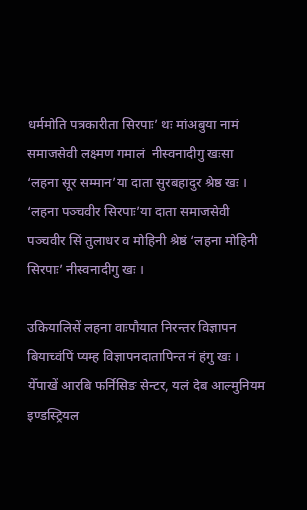धर्ममोति पत्रकारीता सिरपाः’ थः मांअबुया नामं समाजसेवी लक्ष्मण गमालं  नीस्वनादीगु खःसा ‘लहना सूर सम्मान’या दाता सुरबहादुर श्रेष्ठ खः । ‘लहना पञ्चवीर सिरपाः’या दाता समाजसेवी पञ्चवीर सिं तुलाधर व मोहिनी श्रेष्ठं ‘लहना मोहिनी सिरपाः’ नीस्वनादीगु खः ।

उकियालिसें लहना वाःपौयात निरन्तर विज्ञापन बियाच्वंपिं प्यम्ह विज्ञापनदातापिन्त नं हंगु खः । येँपाखें आरबि फर्निसिङ सेन्टर, यलं देब आल्मुनियम इण्डस्ट्रियल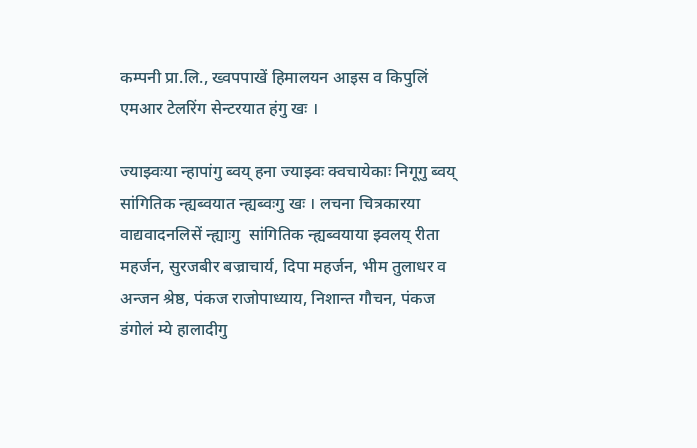कम्पनी प्रा.लि., ख्वपपाखें हिमालयन आइस व किपुलिं एमआर टेलरिंग सेन्टरयात हंगु खः ।

ज्याझ्वःया न्हापांगु ब्वय् हना ज्याझ्वः क्वचायेकाः निगूगु ब्वय् सांगितिक न्ह्यब्वयात न्ह्यब्वःगु खः । लचना चित्रकारया वाद्यवादनलिसें न्ह्याःगु  सांगितिक न्ह्यब्वयाया झ्वलय् रीता महर्जन, सुरजबीर बज्राचार्य, दिपा महर्जन, भीम तुलाधर व अन्जन श्रेष्ठ, पंकज राजोपाध्याय, निशान्त गौचन, पंकज डंगोलं म्ये हालादीगु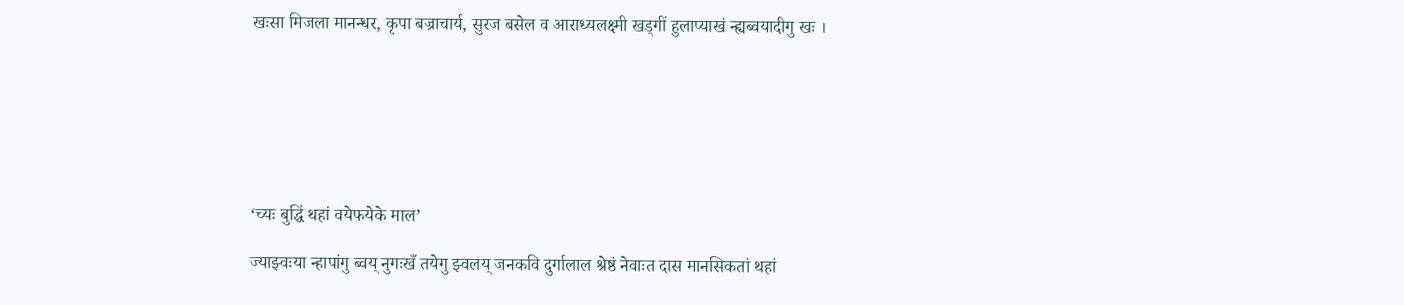खःसा मिजला मानन्धर, कृपा बज्राचार्य, सुरज बसेल व आराध्यलक्ष्मी खड्गीं हुलाप्याखं न्ह्यब्वयादीगु खः ।







‘च्यः बुद्धिं थहां वयेफयेके माल’

ज्याझ्वःया न्हापांगु ब्वय् नुगःखँ तयेगु झ्वलय् जनकवि दुर्गालाल श्रेष्ठं नेवाःत दास मानसिकतां थहां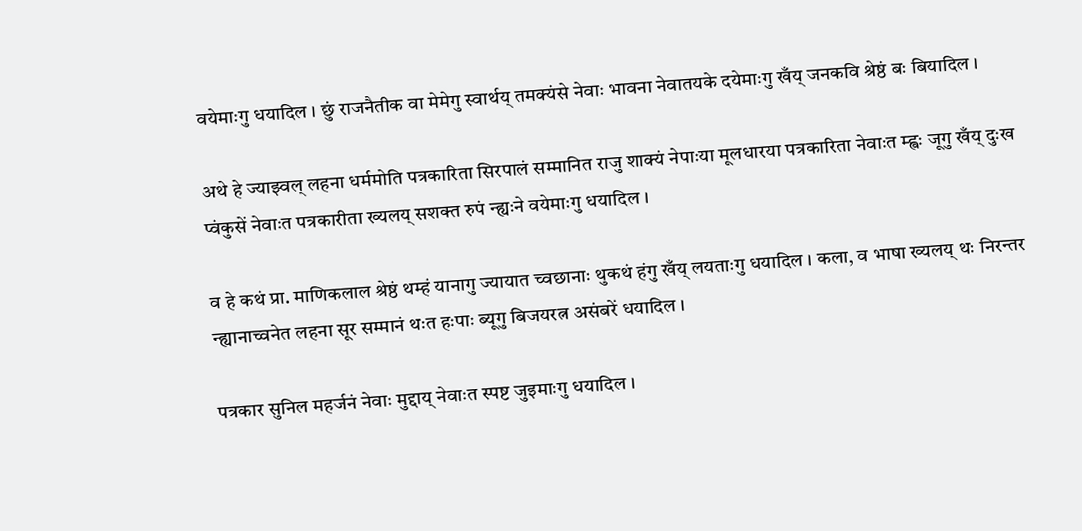वयेमाःगु धयादिल । छुं राजनैतीक वा मेमेगु स्वार्थय् तमक्यंसे नेवाः भावना नेवातयके दयेमाःगु खँय् जनकवि श्रेष्ठं बः बियादिल ।

अथे हे ज्याझ्वल् लहना धर्ममोति पत्रकारिता सिरपालं सम्मानित राजु शाक्यं नेपाःया मूलधारया पत्रकारिता नेवाःत म्ह्वः जूगु खँय् दुःख प्वंकुसें नेवाःत पत्रकारीता ख्यलय् सशक्त रुपं न्ह्यःने वयेमाःगु धयादिल ।

व हे कथं प्रा. माणिकलाल श्रेष्ठं थम्हं यानागु ज्यायात च्वछानाः थुकथं हंगु खँय् लयताःगु धयादिल । कला, व भाषा ख्यलय् थः निरन्तर न्ह्यानाच्वनेत लहना सूर सम्मानं थःत हःपाः ब्यूगु बिजयरत्न असंबरें धयादिल ।

पत्रकार सुनिल महर्जनं नेवाः मुद्दाय् नेवाःत स्पष्ट जुइमाःगु धयादिल ।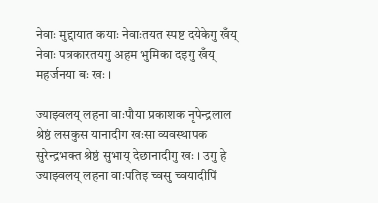नेवाः मुद्दायात कयाः नेवाःतयत स्पष्ट दयेकेगु खँय् नेवाः पत्रकारतयगु अहम भुमिका दइगु खँय् महर्जनया बः खः ।

ज्याझ्वलय् लहना वाःपौया प्रकाशक नृपेन्द्रलाल श्रेष्ठं लसकुस यानादीग खःसा व्यवस्थापक सुरेन्द्रभक्त श्रेष्ठं सुभाय् देछानादीगु खः । उगु हे ज्याझ्वलय् लहना वाःपतिइ च्वसु च्वयादीपिं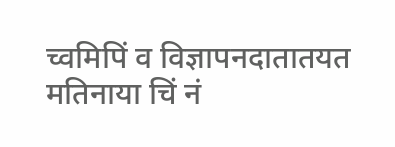च्वमिपिं व विज्ञापनदातातयत मतिनाया चिं नं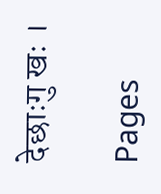देछाःगु खः ।

Pages